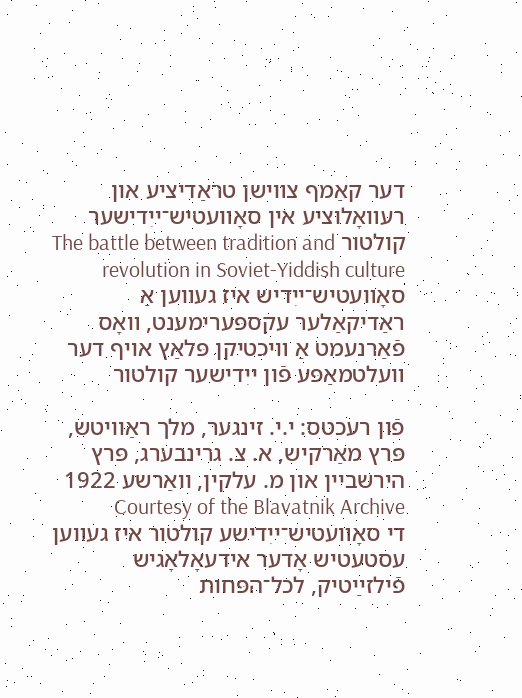דער קאַמף צװישן טראַדיציע און רעװאָלוציע אין סאָװעטיש־ייִדישער קולטור The battle between tradition and revolution in Soviet-Yiddish culture
סאָװעטיש־ייִדיש איז געװען אַ ראַדיקאַלער עקספּערימענט, װאָס פֿאַרנעמט אַ װיכטיקן פּלאַץ אױף דער װעלטמאַפּע פֿון ייִדישער קולטור

פֿון רעכטס: י.י. זינגער, מלך ראַוויטש, פּרץ מאַרקיש, א. צ. גרינבערג, פּרץ הירשביין און מ. עלקין, וואַרשע 1922 Courtesy of the Blavatnik Archive
די סאָװעטיש־ייִדישע קולטור איז געװען עסטעטיש אָדער אידעאָלאָגיש פֿילזײַטיק, לכל־הפּחות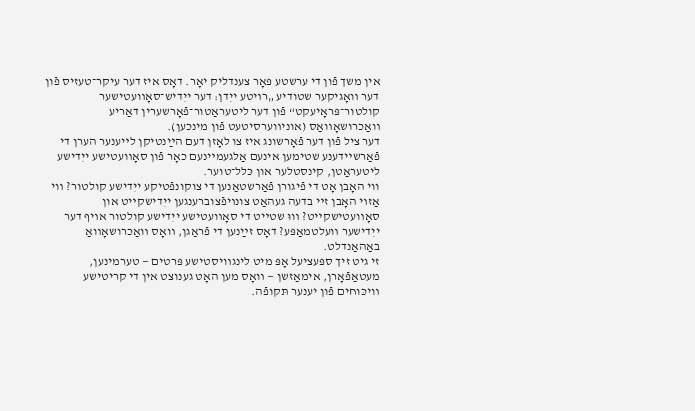אין משך פֿון די ערשטע פּאָר צענדליק יאָר. דאָס איז דער עיקר־טעזיס פֿון דער װאָגיקער שטודיע „רױטע ייִדן: דער ייִדיש־סאָװעטישער קולטור־פּראָיעקט“ פֿון דער ליטעראַטור־פֿאָרשערין דאַריע װאַכרושאָװאַס (אוניװערסיטעט פֿון מינכען).
דער ציל פֿון דער פֿאָרשונג איז צו לאָזן דעם הײַנטיקן לײענער הערן די פֿאַרשײדענע שטימען אינעם אַלגעמײנעם כאָר פֿון סאָװעטישע ייִדישע ליטעראַטן, קינסטלער און כּלל־טוער.
ווי האָבן אָט די פֿיגורן פֿאַרשטאַנען די צוקונפֿטיקע ייִדישע קולטור? װי אַזױ האָבן זײ בדעה געהאַט צונױפֿצוברענגען ייִדישקײט און סאָװעטישקײט? װוּ שטײט די סאָװעטישע ייִדישע קולטור אױף דער ייִדישער װעלטמאַפּע? דאָס זײַנען די פֿראַגן, װאָס װאַכרושאָװאַ באַהאַנדלט.
זי גיט זיך ספּעציעל אָפּ מיט לינגװיסטישע פּרטים — טערמינען, מעטאַפֿאָרן, אימאַזשן — װאָס מען האָט גענוצט אין די קריטישע װיכּוחים פֿון יענער תּקופֿה.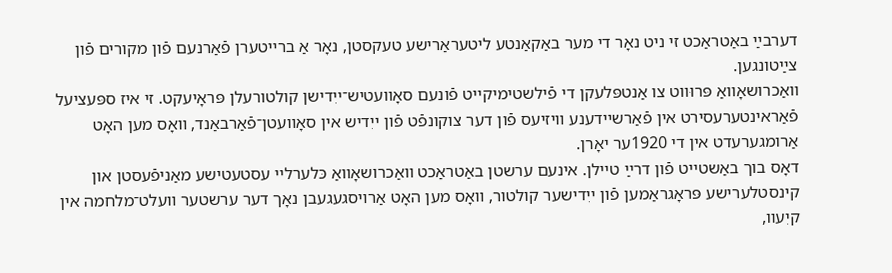דערבײַ באַטראַכט זי ניט נאָר די מער באַקאַנטע ליטעראַרישע טעקסטן, נאָר אַ ברײטערן פֿאַרנעם פֿון מקורים פֿון צײַטונגען.
װאַכרושאָװאַ פּרוּװט צו אַנטפּלעקן די פֿילשטימיקײט פֿונעם סאָװעטיש־ייִדישן קולטורעלן פּראָיעקט. זי איז ספּעציעל פֿאַראינטערעסירט אין פֿאַרשײדענע װיזיעס פֿון דער צוקונפֿט פֿון ייִדיש אין סאָװעטן־פֿאַרבאַנד, װאָס מען האָט אַרומגערעדט אין די 1920ער יאָרן.
דאָס בוך באַשטײט פֿון דרײַ טײלן. אינעם ערשטן באַטראַכט װאַכרושאָװאַ כּלערלײ עסטעטישע מאַניפֿעסטן און קינסטלערישע פּראָגראַמען פֿון ייִדישער קולטור, װאָס מען האָט אַרױסגעגעבן נאָך דער ערשטער װעלט־מלחמה אין קיִעװ,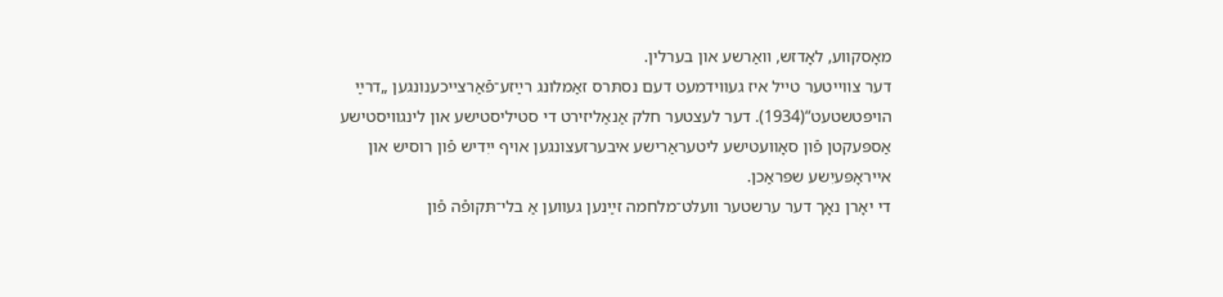מאָסקװע, לאָדזש, װאַרשע און בערלין.
דער צװײטער טײל איז געװידמעט דעם נסתּרס זאַמלונג רײַזע־פֿאַרצײכענונגען „דרײַ הױפּטשטעט“(1934). דער לעצטער חלק אַנאַליזירט די סטיליסטישע און לינגװיסטישע אַספּעקטן פֿון סאָװעטישע ליטעראַרישע איבערזעצונגען אױף ייִדיש פֿון רוסיש און אײראָפּעיִשע שפּראַכן.
די יאָרן נאָך דער ערשטער װעלט־מלחמה זײַנען געװען אַ בלי־תּקופֿה פֿון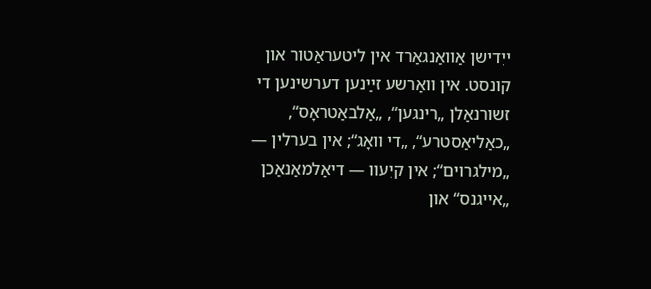ייִדישן אַװאַנגאַרד אין ליטעראַטור און קונסט. אין װאַרשע זײַנען דערשינען די זשורנאַלן „רינגען“, „אַלבאַטראָס“, „כאַליאַסטרע“, „די װאָג“; אין בערלין — „מילגרױם“; אין קיִעװ — דיאַלמאַנאַכן „אײגנס“ און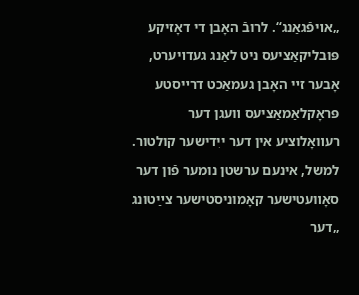„אױפֿגאַנג“. לרובֿ האָבן די דאָזיקע פּובליקאַציעס ניט לאַנג געדױערט, אָבער זײ האָבן געמאַכט דרײסטע פּראָקלאַמאַציעס װעגן דער רעװאָלוציע אין דער ייִדישער קולטור.
למשל, אינעם ערשטן נומער פֿון דער סאָװעטישער קאָמוניסטישער צײַטונג „דער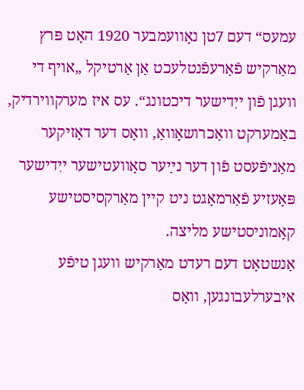עמעס“ דעם 7טן נאָװעמבער 1920 האָט פּרץ מאַרקיש פֿאַרעפֿנטלעכט אַן אַרטיקל „אױף די װעגן פֿון ייִדישער דיכטונג“. עס איז מערקװירדיק, באַמערקט װאַכרושאָװאַ, װאָס דער דאָזיקער מאַניפֿעסט פֿון דער נײַער סאָװעטישער ייִדישער פּאָעזיע פֿאַרמאָגט ניט קײן מאַרקסיסטישע קאָמוניסטישע מליצה.
אַנשטאָט דעם רעדט מאַרקיש װעגן טיפֿע איבערלעבונגען, װאָס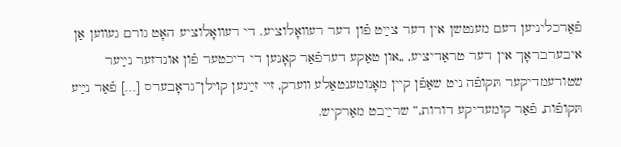פֿאַרכליניען דעם מענטשן אין דער צײַט פֿון דער רעװאָלוציע. די רעװאָלוציע האָט גורם געװען אַן איבערבראָך אין דער טראַדיציע, „און טאַקע דערפֿאַר קאָנען די דיכטער פֿון אונדזער נײַער שטורעמדיקער תּקופֿה ניט שאַפֿן קײן מאָנומענטאַלע װערק, זײ זײַנען קױלן־גראָבערס […] פֿאַר נײַע תּקופֿות, פֿאַר קומעדיקע דורות,“ שרײַבט מאַרקיש.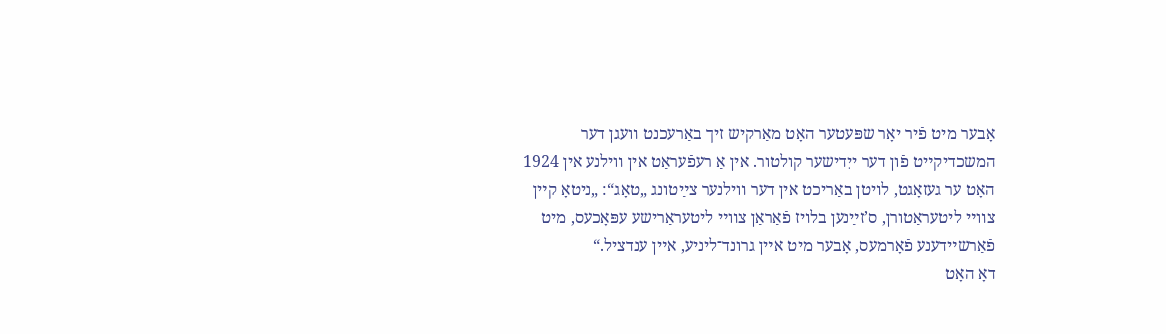אָבער מיט פֿיר יאָר שפּעטער האָט מאַרקיש זיך באַרעכנט װעגן דער המשכדיקײט פֿון דער ייִדישער קולטור. אין אַ רעפֿעראַט אין װילנע אין 1924 האָט ער געזאָגט, לױטן באַריכט אין דער װילנער צײַטונג „טאָג“: „ניטאָ קײן צװײ ליטעראַטורן, ס’זײַנען בלױז פֿאַראַן צװײ ליטעראַרישע עפּאָכעס, מיט פֿאַרשײדענע פֿאָרמעס, אָבער מיט אײן גרונד־ליניע, אײן ענדציל.“
דאָ האָט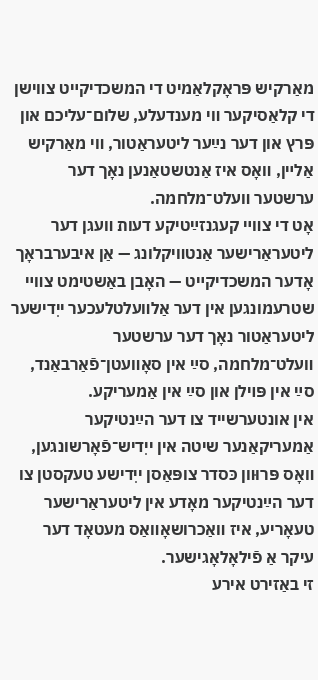מאַרקיש פּראָקלאַמיט די המשכדיקײט צװישן די קלאַסיקער װי מענדעלע, שלום־עליכם און פּרץ און דער נײַער ליטעראַטור, װי מאַרקיש אַלײן, װאָס איז אַנטשטאַנען נאָך דער ערשטער װעלט־מלחמה.
אָט די צװײ קעגנזײַטיקע דעות װעגן דער ליטעראַרישער אַנטװיקלונג — אַן איבערבראָך אָדער המשכדיקײט — האָבן באַשטימט צװײ שטרעמונגען אין דער אַלװעלטלעכער ייִדישער ליטעראַטור נאָך דער ערשטער װעלט־מלחמה, סײַ אין סאָװעטן־פֿאַרבאַנד, סײַ אין פּױלן און סײַ אין אַמעריקע.
אין אונטערשייד צו דער הײַנטיקער אַמעריקאַנער שיטה אין ייִדיש־פֿאָרשונגען, װאָס פּרוּװן כּסדר צופּאַסן ייִדישע טעקסטן צו דער הײַנטיקער מאָדע אין ליטעראַרישער טעאָריע, איז װאַכרושאָװאַס מעטאָד דער עיקר אַ פֿילאָלאָגישער.
זי באַזירט אירע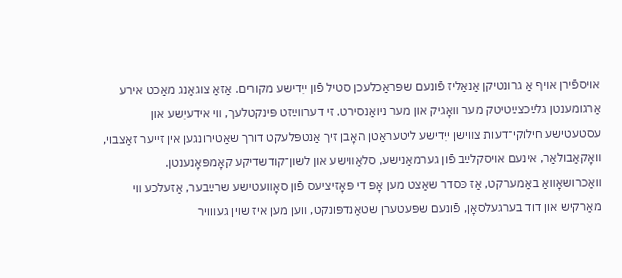אױספֿירן אױף אַ גרונטיקן אַנאַליז פֿונעם שפּראַכלעכן סטיל פֿון ייִדישע מקורים. אַזאַ צוגאַנג מאַכט אירע אַרגומענטן גלײַכצײַטיטק מער װאָגיק און מער ניואַנסירט. זי דערװײַזט פּינקטלעך, װי אידעיִשע און עסטעטישע חילוקי־דעות צװישן ייִדישע ליטעראַטן האָבן זיך אַנטפּלעקט דורך שאַטירונגען אין זײער זאַצבױ, װאָקאַבולאַר, אינעם אױסקלײַב פֿון גערמאַנישע, סלאַװישע און לשון־קודשדיקע קאָמפּאָנענטן.
װאַכרושאָװאַ באַמערקט, אַז כּסדר שאַצט מען אָפּ די פּאָזיציעס פֿון סאָװעטישע שרײַבער, אַזעלכע װי מאַרקיש און דוד בערגעלסאָן, פֿונעם שפּעטערן שטאַנדפּונקט, װען מען איז שױן געװױר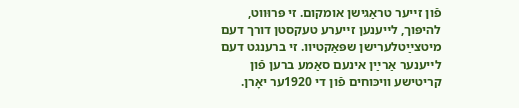פֿון זײער טראַגישן אומקום. זי פּרוּװט, להיפּוך, לײענען זײערע טעקסטן דורך דעם מיטצײַטלערישן שפּאַקטיװ. זי ברענגט דעם לײענער אַרײַן אינעם סאַמע ברען פֿון קריטישע װיכּוחים פֿון די 1920ער יאָרן.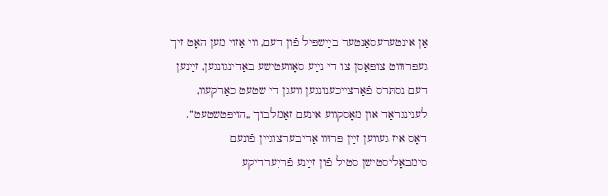אַן אינטערעסאַנטער בײַשפּיל פֿון דעם, װי אַזױ מען האָט זיך געפּרוּװט צופּאַסן צו די נײַע סאָװעטישע באַדינגונגען, זײַנען דעם נסתּרס פֿאַרצײכענונגען װעגן די שטעט כאַרקעװ, לענינגראַד און מאָסקװע אינעם זאַמלבוך „הױפּטשטעט“. דאָס איז געװען זײַן פּרוּװ אַריבערצוגײן פֿונעם סימבאָליסטישן סטיל פֿון זײַנע פֿריִערדיקע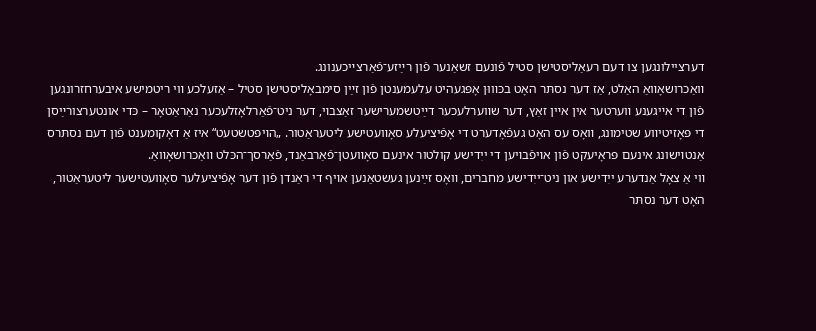דערציילונגען צו דעם רעאַליסטישן סטיל פֿונעם זשאַנער פֿון רײַזע־פֿאַרצײכענונג.
װאַכרושאָװאַ האַלט, אַז דער נסתּר האָט בכּװוּן אָפּגעהיט עלעמענטן פֿון זײַן סימבאָליסטישן סטיל – אַזעלכע װי ריטמישע איבערחזרונגען פֿון די אײגענע װערטער אין אײן זאַץ, דער שװערלעכער דײַטשמערישער זאַצבױ, דער ניט־פֿאַרלאָזלעכער נאַראַטאָר – כּדי אונטערצורײַסן די פּאָזיטיװע שטימונג, װאָס עס האָט געפֿאָדערט די אָפֿיציעלע סאָװעטישע ליטעראַטור. „הױפּטשטעט“ איז אַ דאָקומענט פֿון דעם נסתּרס אַנטױשונג אינעם פּראָיעקט פֿון אױפֿבױען די ייִדישע קולטור אינעם סאָװעטן־פֿאַרבאַנד, פֿאַרסך־הכּלט װאַכרושאָװאַ.
װי אַ צאָל אַנדערע ייִדישע און ניט־ייִדישע מחברים, װאָס זײַנען געשטאַנען אױף די ראַנדן פֿון דער אָפֿיציעלער סאָװעטישער ליטעראַטור, האָט דער נסתּר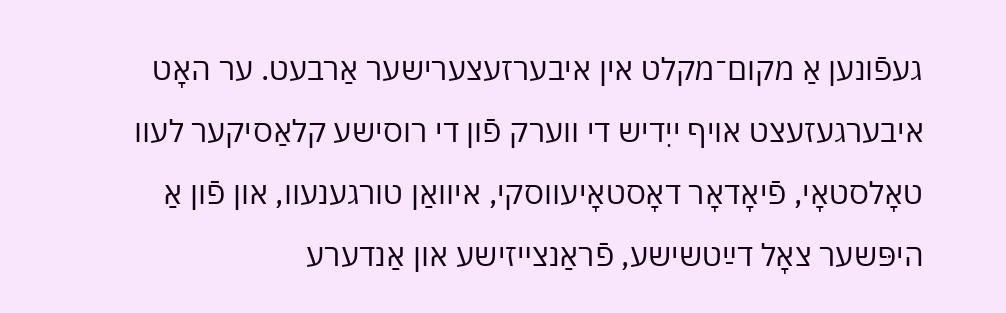געפֿונען אַ מקום־מקלט אין איבערזעצערישער אַרבעט. ער האָט איבערגעזעצט אויף ייִדיש די װערק פֿון די רוסישע קלאַסיקער לעװ טאָלסטאָי, פֿיאָדאָר דאָסטאָיעװסקי, איװאַן טורגענעװ, און פֿון אַ היפּשער צאָל דײַטשישע, פֿראַנצײזישע און אַנדערע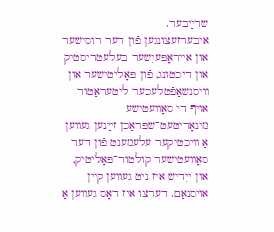שרײַבער.
איבערזעצונגען פֿון דער רוסישער און אײראָפּעיִשער בעלעטריסטיק און דיכטונג, פֿון פּאָליטישער און װיסנשאַפֿטלעכער ליטעראַטור אױף די סאָװעטישע מינאָריטעט־שפּראַכן זײַנען געװען אַ װיכטיקער עלעמענט פֿון דער סאָװעטישער קולטור־פּאָליטיק, און ייִדיש איז ניט געװען קײן אױסנאַם. דערצו איז דאָס געװען אַ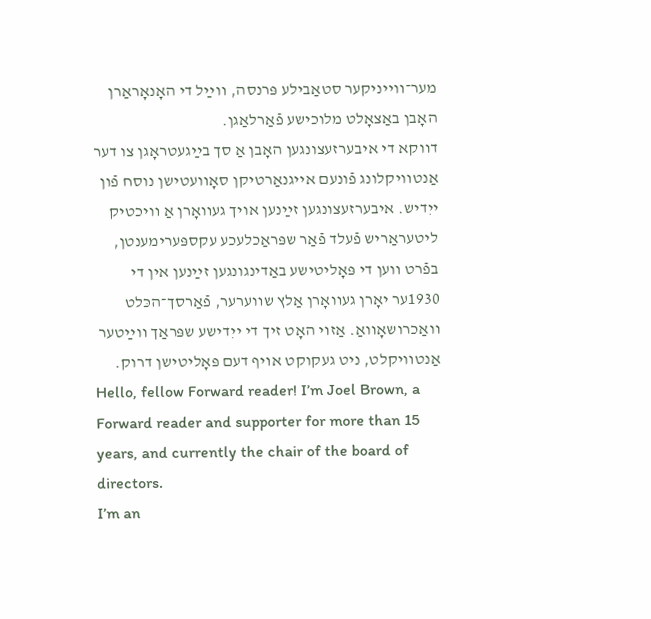מער־װײניקער סטאַבילע פּרנסה, װײַל די האָנאָראַרן האָבן באַצאָלט מלוכישע פֿאַרלאַגן.
דװקא די איבערזעצונגען האָבן אַ סך בײַגעטראָגן צו דער אַנטװיקלונג פֿונעם אײגנאַרטיקן סאָװעטישן נוסח פֿון ייִדיש. איבערזעצונגען זײַנען אויך געװאָרן אַ װיכטיק ליטעראַריש פֿעלד פֿאַר שפּראַכלעכע עקספּערימענטן, בפֿרט װען די פּאָליטישע באַדינגונגען זײַנען אין די 1930ער יאָרן געװאָרן אַלץ שװערער, פֿאַרסך־הכּלט װאַכרושאָװאַ. אַזױ האָט זיך די ייִדישע שפּראַך װײַטער אַנטװיקלט, ניט געקוקט אױף דעם פּאָליטישן דרוק.
Hello, fellow Forward reader! I’m Joel Brown, a Forward reader and supporter for more than 15 years, and currently the chair of the board of directors.
I’m an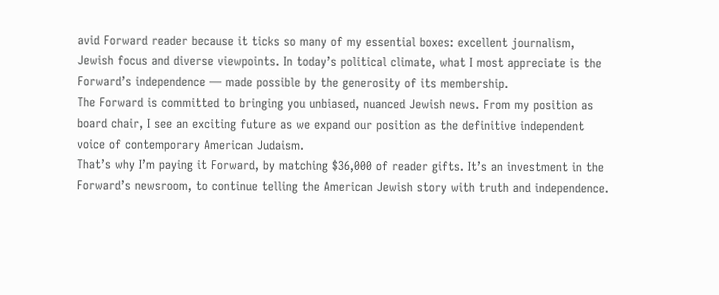avid Forward reader because it ticks so many of my essential boxes: excellent journalism, Jewish focus and diverse viewpoints. In today’s political climate, what I most appreciate is the Forward’s independence — made possible by the generosity of its membership.
The Forward is committed to bringing you unbiased, nuanced Jewish news. From my position as board chair, I see an exciting future as we expand our position as the definitive independent voice of contemporary American Judaism.
That’s why I’m paying it Forward, by matching $36,000 of reader gifts. It’s an investment in the Forward’s newsroom, to continue telling the American Jewish story with truth and independence.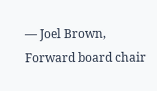— Joel Brown, Forward board chair